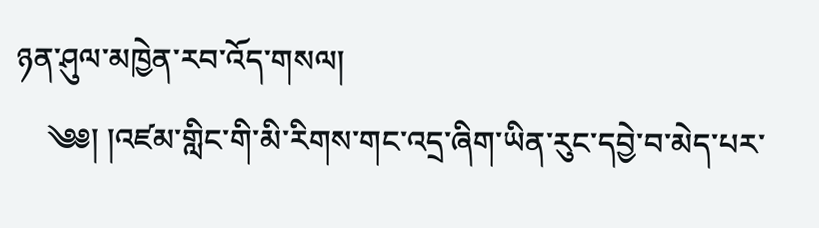ཉན་ཤུལ་མཁྱེན་རབ་འོད་གསལ།
    ༄༅། །འཛམ་གླིང་གི་མི་རིགས་གང་འདྲ་ཞིག་ཡིན་རུང་དབྱེ་བ་མེད་པར་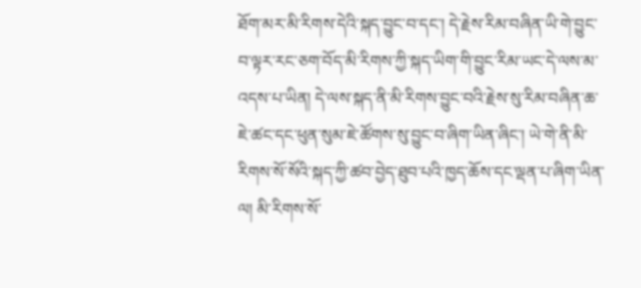ཐོག་མར་མི་རིགས་དེའི་སྐད་བྱུང་བ་དང་། དེ་རྗེས་རིམ་བཞིན་ཡི་གེ་བྱུང་བ་ལྟར་རང་ཅག་བོད་མི་རིགས་ཀྱི་སྐད་ཡིག་གི་བྱུང་རིམ་ཡང་དེ་ལས་མ་འདས་པ་ཡིན། དེ་ལས་སྐད་ནི་མི་རིགས་བྱུང་བའི་རྗེས་སུ་རིམ་བཞིན་ཆ་ཇེ་ཚང་དང་ཕུན་སུམ་ཇེ་ཚོགས་སུ་བྱུང་བ་ཞིག་ཡིན་ཞིང་། ཡེ་གེ་ནི་མི་རིགས་སོ་སོའི་སྐད་ཀྱི་ཚབ་བྱེད་ཐུབ་པའི་ཁྱད་ཆོས་དང་ལྡན་པ་ཞིག་ཡིན་ལ། མི་རིགས་སོ་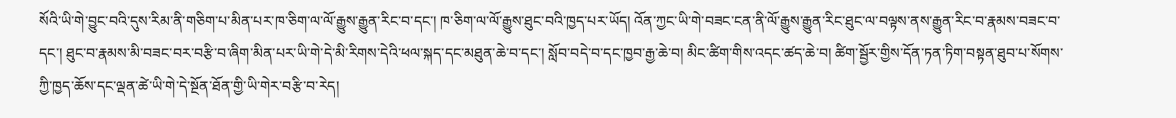སོའི་ཡི་གེ་བྱུང་བའི་དུས་རིམ་ནི་གཅིག་པ་མིན་པར་ཁ་ཅིག་ལ་ལོ་རྒྱུས་རྒྱུན་རིང་བ་དང་། ཁ་ཅིག་ལ་ལོ་རྒྱུས་ཐུང་བའི་ཁྱད་པར་ཡོད། འོན་ཀྱང་ཡི་གེ་བཟང་ངན་ནི་ལོ་རྒྱུས་རྒྱུན་རིང་ཐུང་ལ་བལྟས་ནས་རྒྱུན་རིང་བ་རྣམས་བཟང་བ་དང་། ཐུང་བ་རྣམས་མི་བཟང་བར་བརྩི་བ་ཞིག་མིན་པར་ཡི་གེ་དེ་མི་རིགས་དེའི་ཕལ་སྐད་དང་མཐུན་ཆེ་བ་དང་། སློབ་བདེ་བ་དང་ཁྱབ་རྒྱ་ཆེ་བ། མིང་ཚིག་གིས་འདང་ཚད་ཆེ་བ། ཚིག་སྦྱོར་གྱིས་དོན་ཏན་ཏིག་བསྟན་ཐུབ་པ་སོགས་ཀྱི་ཁྱད་ཆོས་དང་ལྡན་ཚེ་ཡི་གེ་དེ་སྔོན་ཐོན་གྱི་ཡི་གེར་བརྩི་བ་རེད།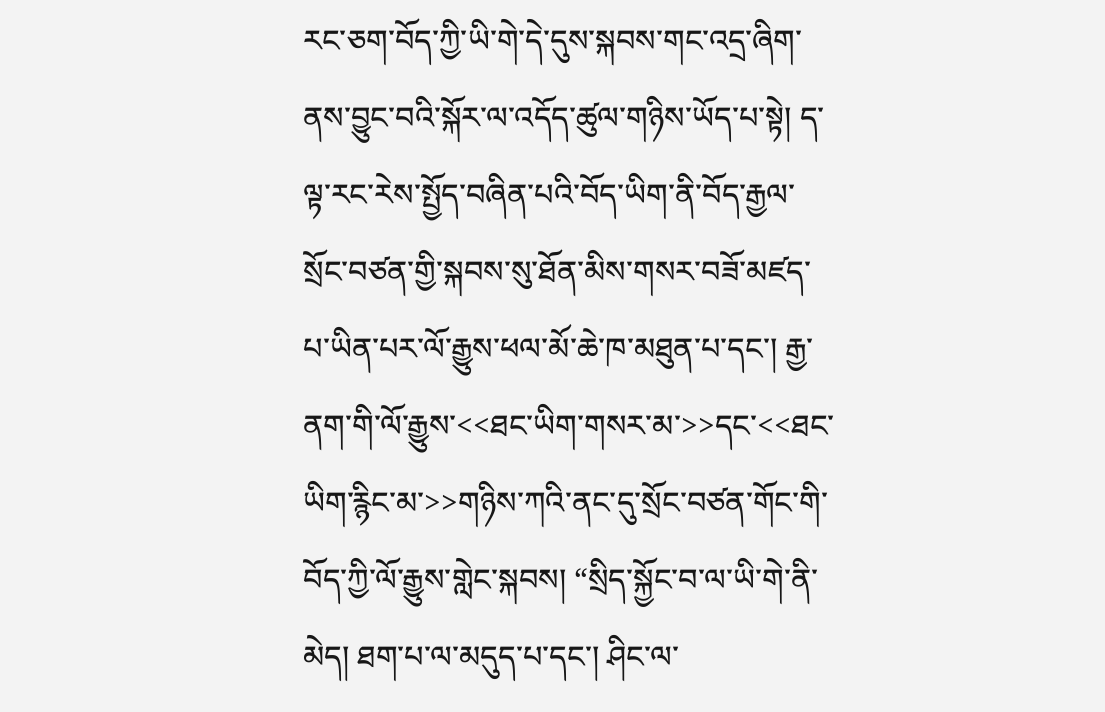རང་ཅག་བོད་ཀྱི་ཡི་གེ་དེ་དུས་སྐབས་གང་འདྲ་ཞིག་ནས་བྱུང་བའི་སྐོར་ལ་འདོད་ཚུལ་གཉིས་ཡོད་པ་སྟེ། ད་ལྟ་རང་རེས་སྤྱོད་བཞིན་པའི་བོད་ཡིག་ནི་བོད་རྒྱལ་སྲོང་བཙན་གྱི་སྐབས་སུ་ཐོན་མིས་གསར་བཟོ་མཛད་པ་ཡིན་པར་ལོ་རྒྱུས་ཕལ་མོ་ཆེ་ཁ་མཐུན་པ་དང་། རྒྱ་ནག་གི་ལོ་རྒྱུས་<<ཐང་ཡིག་གསར་མ་>>དང་<<ཐང་ཡིག་རྙིང་མ་>>གཉིས་ཀའི་ནང་དུ་སྲོང་བཙན་གོང་གི་བོད་ཀྱི་ལོ་རྒྱུས་གླེང་སྐབས། “སྲིད་སྐྱོང་བ་ལ་ཡི་གེ་ནི་མེད། ཐག་པ་ལ་མདུད་པ་དང་། ཤིང་ལ་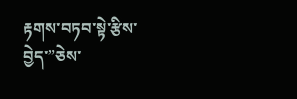རྟགས་བཏབ་སྟེ་རྩིས་བྱེད་”ཅེས་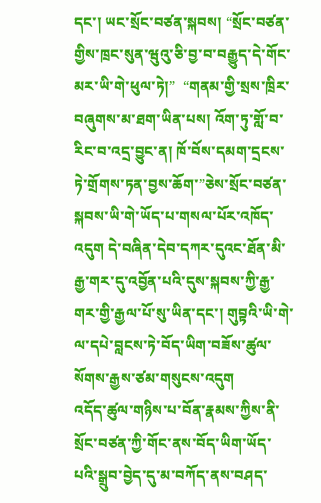དང་། ཡང་སྲོང་བཙན་སྐབས། “སྲོང་བཙན་གྱིས་ཁྲང་སུན་ཝུའུ་ཅི་བྱ་བ་བརྒྱུད་དེ་གོང་མར་ཡི་གེ་ཕུལ་ཏེ།”  “གནམ་གྱི་སྲས་ཁྲིར་བཞུགས་མ་ཐག་ཡིན་པས། འོག་ཏུ་གློ་བ་རིང་བ་འདྲ་བྱུང་ན། ཁོ་བོས་དམག་དྲངས་ཏེ་གྲོགས་ཏན་བྱས་ཆོག་”ཅེས་སྲོང་བཙན་སྐབས་ཡི་གེ་ཡོད་པ་གསལ་པོར་འཁོད་འདུག དེ་བཞིན་དེབ་དཀར་དུའང་ཐོན་མི་རྒྱ་གར་དུ་འབྱོན་པའི་དུས་སྐབས་ཀྱི་རྒྱ་གར་གྱི་རྒྱལ་པོ་སུ་ཡིན་དང་། གུབྟའི་ཡི་གེ་ལ་དཔེ་བླངས་ཏེ་བོད་ཡིག་བཟོས་ཚུལ་སོགས་རྒྱས་ཙམ་གསུངས་འདུག         འདོད་ཚུལ་གཉིས་པ་བོན་རྣམས་ཀྱིས་ནི་སྲོང་བཙན་ཀྱི་གོང་ནས་བོད་ཡིག་ཡོད་པའི་སྒྲུབ་བྱེད་དུ་མ་བཀོད་ནས་བཤད་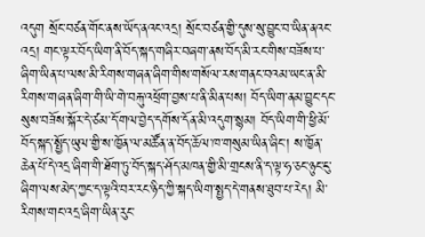འདུག སྲོང་བཙན་གོང་ནས་ཡོད་ནའང་འདྲ། སྲོང་བཙན་གྱི་དུས་སུ་བྱུང་བ་ཡིན་ནའང་འདྲ། གང་ལྟར་བོད་ཡིག་ནི་བོད་སྐད་གཞིར་བཞག་ནས་བོད་མི་རང་གིས་བཟོས་པ་ཞིག་ཡིན་པ་ལས་མི་རིགས་གཞན་ཞིག་གིས་གསོལ་རས་གནང་བའམ་ཡང་ན་མི་རིགས་གཞན་ཞིག་གི་ཡི་གེ་བརྐུ་འཕྲོག་བྱས་པ་ནི་མིན་པས། བོད་ཡིག་ནམ་བྱུང་དང་སུས་བཟོས་སྐོར་དེ་ཙམ་དོ་གལ་བྱེད་དགོས་དོན་མི་འདུག་སྙམ། བོད་ཡིག་གི་ཕྱི་མོ་བོད་སྐད་སྤྱོད་ཡུལ་གྱི་ས་ཁྱོན་ལ་མཚོན་ན་བོད་ཆོལ་ཁ་གསུམ་ཡིན་ཞིང་། ས་ཁྱོན་ཆེན་པོ་དེ་འདྲ་ཞིག་གི་ཐོག་ཏུ་བོད་སྐད་ཤོད་མཁན་གྱི་མི་གྲངས་ནི་ད་ལྟ་ཧ་ཅང་ཉུང་ངུ་ཞིག་ལས་མེད་ཀྱང་ད་ལྟའི་བར་རང་ཉིད་ཀྱི་སྐད་ཡིག་སྤྱད་དེ་གནས་ཐུབ་པ་རེད། མི་རིགས་གང་འདྲ་ཞིག་ཡིན་རུང་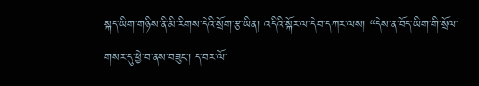སྐད་ཡིག་གཉིས་ནི་མི་རིགས་དེའི་སྲོག་རྩ་ཡིན། འདིའི་སྐོར་ལ་དེབ་དཀར་ལས། “དེས་ན་བོད་ཡིག་གི་སྲོལ་གསར་དུ་ཕྱེ་བ་ནས་བཟུང་། ད་བར་ལོ་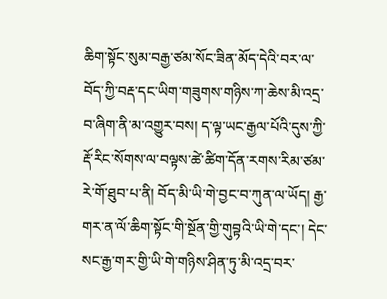ཆིག་སྟོང་སུམ་བརྒྱ་ཙམ་སོང་ཟིན་མོད་དེའི་བར་ལ་བོད་ཀྱི་བརྡ་དང་ཡིག་གཟུགས་གཉིས་ཀ་ཆེས་མི་འདྲ་བ་ཞིག་ནི་མ་འགྱུར་བས། ད་ལྟ་ཡང་རྒྱལ་པོའི་དུས་ཀྱི་རྡོ་རིང་སོགས་ལ་བལྟས་ཚེ་ཚིག་དོན་རགས་རིམ་ཙམ་རེ་གོ་ཐུབ་པ་ནི། བོད་མི་ཡི་གེ་བྱང་བ་ཀུན་ལ་ཡོད། རྒྱ་གར་ན་ལོ་ཆིག་སྟོང་གི་སྔོན་གྱི་གུབྟའི་ཡི་གེ་དང་། དེང་སང་རྒྱ་གར་གྱི་ཡི་གེ་གཉིས་ཤིན་ཏུ་མི་འདྲ་བར་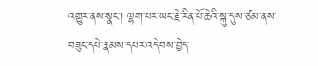འགྱུར་ནས་སྣང་། ལྷག་པར་ཡང་རྗེ་རིན་པོ་ཆེའི་སྐུ་དུས་ཙམ་ནས་བཟུང་དཔེ་རྣམས་དཔར་འདེབས་བྱེད་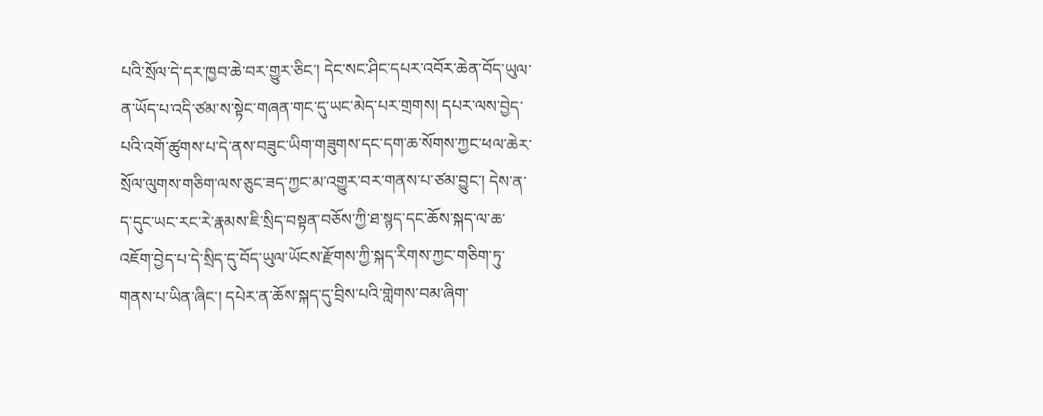པའི་སྲོལ་དེ་དར་ཁྱབ་ཆེ་བར་གྱུར་ཅིང་། དེང་སང་ཤིང་དཔར་འབོར་ཆེན་བོད་ཡུལ་ན་ཡོད་པ་འདི་ཙམ་ས་སྟེང་གཞན་གང་དུ་ཡང་མེད་པར་གྲགས། དཔར་ལས་བྱེད་པའི་འགོ་ཚུགས་པ་དེ་ནས་བཟུང་ཡིག་གཟུགས་དང་དག་ཆ་སོགས་ཀྱང་ཕལ་ཆེར་སྲོལ་ལུགས་གཅིག་ལས་ཅུང་ཟད་ཀྱང་མ་འགྱུར་བར་གནས་པ་ཙམ་བྱུང་། དེས་ན་ད་དུང་ཡང་རང་རེ་རྣམས་ཇི་སྲིད་བསྟན་བཅོས་ཀྱི་ཐ་སྙད་དང་ཆོས་སྐད་ལ་ཆ་འཇོག་བྱེད་པ་དེ་སྲིད་དུ་བོད་ཡུལ་ཡོངས་རྫོགས་ཀྱི་སྐད་རིགས་ཀྱང་གཅིག་ཏུ་གནས་པ་ཡིན་ཞིང་། དཔེར་ན་ཆོས་སྐད་དུ་བྲིས་པའི་གླེགས་བམ་ཞིག་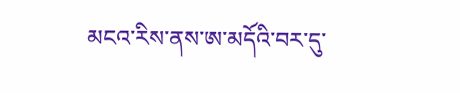མངའ་རིས་ནས་ཨ་མདོའི་བར་དུ་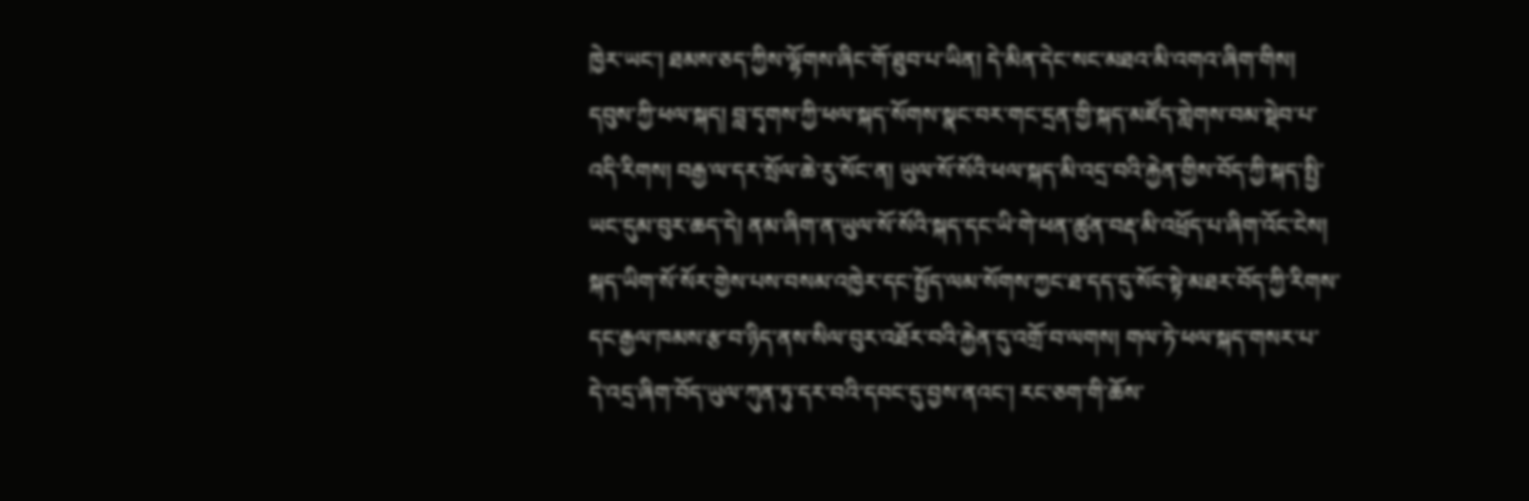ཁྱེར་ཡང་། ཐམས་ཅད་ཀྱིས་ལྷོགས་ཞིང་གོ་ཐུབ་པ་ཡིན། དེ་མིན་དེང་སང་མཐའ་མི་འགའ་ཞིག་གིས། དབུས་ཀྱི་ཕལ་སྐད། བླ་དྭགས་ཀྱི་ཕལ་སྐད་སོགས་སྣང་བར་གང་དྲན་གྱི་སྐད་མཛོད་གླེགས་བམ་སྡེབ་པ་འདི་རིགས། བརྒྱ་ལ་དར་སྲོལ་ཆེ་རུ་སོང་ན། ཡུལ་སོ་སོའི་ཕལ་སྐད་མི་འདྲ་བའི་རྐྱེན་གྱིས་བོད་ཀྱི་སྐད་སྤྱི་ཡང་དུམ་བུར་ཆད་དེ། ནམ་ཞིག་ན་ཡུལ་སོ་སོའི་སྐད་དང་ཡི་གེ་ཕན་ཚུན་བརྡ་མི་འཕྲོད་པ་ཞིག་འོང་ངེས། སྐད་ཡིག་སོ་སོར་གྱེས་པས་བསམ་འཁྱེར་དང་སྤྱོད་ལམ་སོགས་ཀྱང་ཐ་དད་དུ་སོང་སྟེ་མཐར་བོད་ཀྱི་རིགས་དང་རྒྱལ་ཁམས་རྩ་བ་ཉིད་ནས་སིལ་བུར་འཐོར་བའི་རྐྱེན་དུ་འགྲོ་བ་ལགས། གལ་ཏེ་ཕལ་སྐད་གསར་པ་དེ་འདྲ་ཞིག་བོད་ཡུལ་ཀུན་ཏུ་དར་བའི་དབང་དུ་བྱས་ནའང་། རང་ཅག་གི་ཆོས་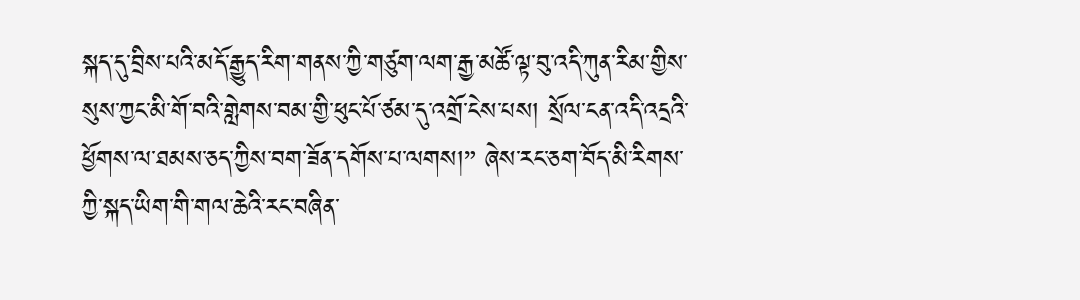སྐད་དུ་བྲིས་པའི་མདོ་རྒྱུད་རིག་གནས་ཀྱི་གཙུག་ལག་རྒྱ་མཚོ་ལྟ་བུ་འདི་ཀུན་རིམ་གྱིས་སུས་ཀྱང་མི་གོ་བའི་གླེགས་བམ་གྱི་ཕུང་པོ་ཙམ་དུ་འགྲོ་ངེས་པས། སྲོལ་ངན་འདི་འདྲའི་ཕྱོགས་ལ་ཐམས་ཅད་ཀྱིས་བག་ཟོན་དགོས་པ་ལགས།” ཞེས་རང་ཅག་བོད་མི་རིགས་ཀྱི་སྐད་ཡིག་གི་གལ་ཆེའི་རང་བཞིན་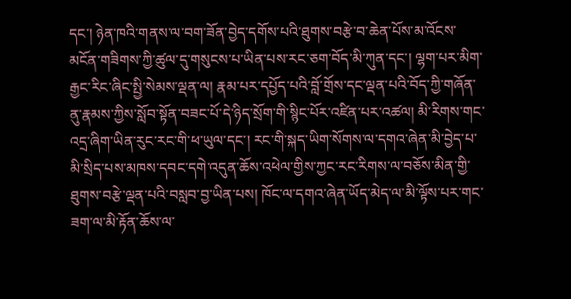དང་། ཉེན་ཁའི་གནས་ལ་བག་ཟོན་བྱེད་དགོས་པའི་ཐུགས་བརྩེ་བ་ཆེན་པོས་མ་འོངས་མངོན་གཟིགས་ཀྱི་ཚུལ་དུ་གསུངས་པ་ཡིན་པས་རང་ཅག་བོད་མི་ཀུན་དང་། ལྷག་པར་མིག་རྒྱང་རིང་ཞིང་སྤྱི་སེམས་ལྡན་ལ། རྣམ་པར་དཔྱོད་པའི་བློ་གྲོས་དང་ལྡན་པའི་བོད་ཀྱི་གཞོན་ནུ་རྣམས་ཀྱིས་སློབ་སྟོན་བཟང་པོ་དེ་ཉིད་སྲོག་གི་སྙིང་པོར་འཛིན་པར་འཚལ། མི་རིགས་གང་འདྲ་ཞིག་ཡིན་རུང་རང་གི་ཕ་ཡུལ་དང་། རང་གི་སྐད་ཡིག་སོགས་ལ་དགའ་ཞེན་མི་བྱེད་པ་མི་སྲིད་པས་མཁས་དབང་དགེ་འདུན་ཆོས་འཕེལ་གྱིས་ཀྱང་རང་རིགས་ལ་བཅོས་མིན་གྱི་ཐུགས་བརྩེ་ལྡན་པའི་བསླབ་བྱ་ཡིན་པས། ཁོང་ལ་དགའ་ཞེན་ཡོད་མེད་ལ་མི་ལྟོས་པར་གང་ཟག་ལ་མི་རྟོན་ཆོས་ལ་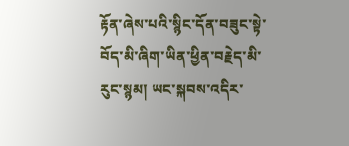རྟོན་ཞེས་པའི་སྙིང་དོན་བཟུང་སྟེ་བོད་མི་ཞིག་ཡིན་ཕྱིན་བརྗེད་མི་རུང་སྙམ། ཡང་སྐབས་འདིར་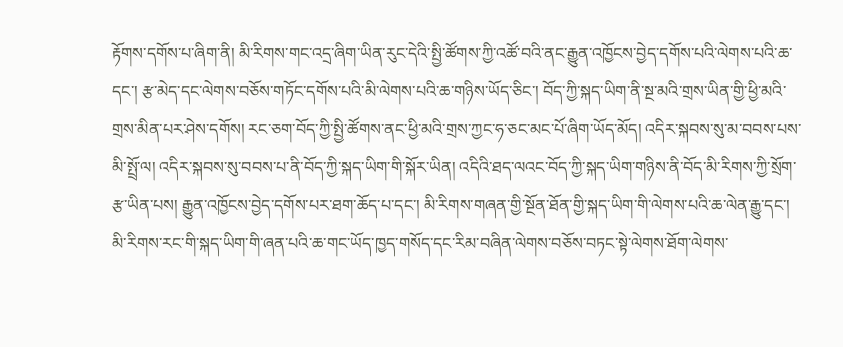རྟོགས་དགོས་པ་ཞིག་ནི། མི་རིགས་གང་འདྲ་ཞིག་ཡིན་རུང་དེའི་སྤྱི་ཚོགས་ཀྱི་འཚོ་བའི་ནང་རྒྱུན་འཁྱོངས་བྱེད་དགོས་པའི་ལེགས་པའི་ཆ་དང་། རྩ་མེད་དང་ལེགས་བཅོས་གཏོང་དགོས་པའི་མི་ལེགས་པའི་ཆ་གཉིས་ཡོད་ཅིང་། བོད་ཀྱི་སྐད་ཡིག་ནི་སྔ་མའི་གྲས་ཡིན་གྱི་ཕྱི་མའི་གྲས་མིན་པར་ཤེས་དགོས། རང་ཅག་བོད་ཀྱི་སྤྱི་ཚོགས་ནང་ཕྱི་མའི་གྲས་ཀྱང་ཧ་ཅང་མང་པོ་ཞིག་ཡོད་མོད། འདིར་སྐབས་སུ་མ་བབས་པས་མི་སྤྲོ་ལ། འདིར་སྐབས་སུ་བབས་པ་ནི་བོད་ཀྱི་སྐད་ཡིག་གི་སྐོར་ཡིན། འདིའི་ཐད་ལའང་བོད་ཀྱི་སྐད་ཡིག་གཉིས་ནི་བོད་མི་རིགས་ཀྱི་སྲོག་རྩ་ཡིན་པས། རྒྱུན་འཁྱོངས་བྱེད་དགོས་པར་ཐག་ཆོད་པ་དང་། མི་རིགས་གཞན་གྱི་སྔོན་ཐོན་གྱི་སྐད་ཡིག་གི་ལེགས་པའི་ཆ་ལེན་རྒྱུ་དང་། མི་རིགས་རང་གི་སྐད་ཡིག་གི་ཞན་པའི་ཆ་གང་ཡོད་ཁྱད་གསོད་དང་རིམ་བཞིན་ལེགས་བཅོས་བཏང་སྟེ་ལེགས་ཐོག་ལེགས་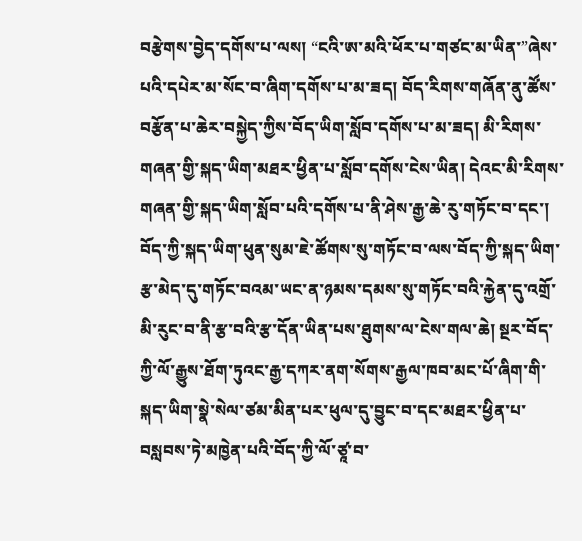བརྩེགས་བྱེད་དགོས་པ་ལས། “ངའི་ཨ་མའི་ཕོར་པ་གཙང་མ་ཡིན་”ཞེས་པའི་དཔེར་མ་སོང་བ་ཞིག་དགོས་པ་མ་ཟད། བོད་རིགས་གཞོན་ནུ་ཚོས་བརྩོན་པ་ཆེར་བསྐྱེད་ཀྱིས་བོད་ཡིག་སློབ་དགོས་པ་མ་ཟད། མི་རིགས་གཞན་གྱི་སྐད་ཡིག་མཐར་ཕྱིན་པ་སློབ་དགོས་ངེས་ཡིན། དེའང་མི་རིགས་གཞན་གྱི་སྐད་ཡིག་སློབ་པའི་དགོས་པ་ནི་ཤེས་རྒྱ་ཆེ་རུ་གཏོང་བ་དང་། བོད་ཀྱི་སྐད་ཡིག་ཕུན་སུམ་ཇེ་ཚོགས་སུ་གཏོང་བ་ལས་བོད་ཀྱི་སྐད་ཡིག་རྩ་མེད་དུ་གཏོང་བའམ་ཡང་ན་ཉམས་དམས་སུ་གཏོང་བའི་རྐྱེན་དུ་འགྲོ་མི་རུང་བ་ནི་རྩ་བའི་རྩ་དོན་ཡིན་པས་ཐུགས་ལ་ངེས་གལ་ཆེ། སྔར་བོད་ཀྱི་ལོ་རྒྱུས་ཐོག་ཏུའང་རྒྱ་དཀར་ནག་སོགས་རྒྱལ་ཁབ་མང་པོ་ཞིག་གི་སྐད་ཡིག་སྣེ་སེལ་ཙམ་མིན་པར་ཕུལ་དུ་བྱུང་བ་དང་མཐར་ཕྱིན་པ་བསླབས་ཏེ་མཁྱེན་པའི་བོད་ཀྱི་ལོ་ཙཱ་བ་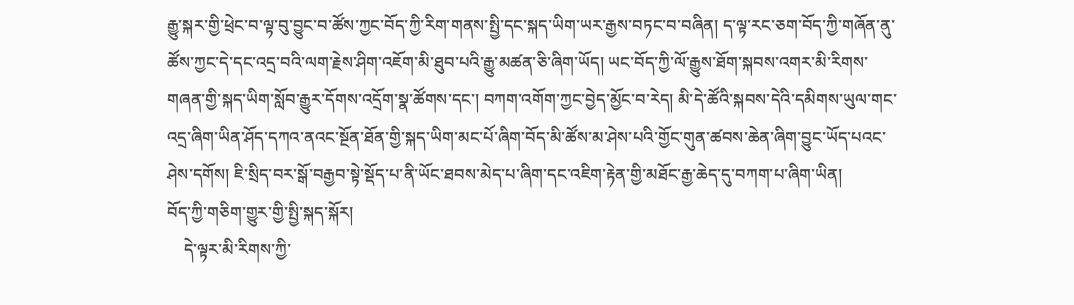རྒྱུ་སྐར་གྱི་ཕྲེང་བ་ལྟ་བུ་བྱུང་བ་ཚོས་ཀྱང་བོད་ཀྱི་རིག་གནས་སྤྱི་དང་སྐད་ཡིག་ཡར་རྒྱས་བཏང་བ་བཞིན། ད་ལྟ་རང་ཅག་བོད་ཀྱི་གཞོན་ནུ་ཚོས་ཀྱང་དེ་དང་འདྲ་བའི་ལག་རྗེས་ཤིག་འཇོག་མི་ཐུབ་པའི་རྒྱུ་མཚན་ཅི་ཞིག་ཡོད། ཡང་བོད་ཀྱི་ལོ་རྒྱུས་ཐོག་སྐབས་འགར་མི་རིགས་གཞན་གྱི་སྐད་ཡིག་སློབ་རྒྱུར་དོགས་འདྲོག་སྣ་ཚོགས་དང་། བཀག་འགོག་ཀྱང་བྱེད་མྱོང་བ་རེད། མི་དེ་ཚོའི་སྐབས་དེའི་དམིགས་ཡུལ་གང་འདྲ་ཞིག་ཡིན་ཤོད་དཀའ་ནའང་སྔོན་ཐོན་གྱི་སྐད་ཡིག་མང་པོ་ཞིག་བོད་མི་ཚོས་མ་ཤེས་པའི་གྱོང་གུན་ཚབས་ཆེན་ཞིག་བྱུང་ཡོད་པའང་ཤེས་དགོས། ཇི་སྲིད་བར་སྒོ་བརྒྱབ་སྟེ་སྡོད་པ་ནི་ཡོང་ཐབས་མེད་པ་ཞིག་དང་འཇིག་རྟེན་གྱི་མཐོང་རྒྱ་ཆེད་དུ་བཀག་པ་ཞིག་ཡིན།
བོད་ཀྱི་གཅིག་གྱུར་གྱི་སྤྱི་སྐད་སྐོར།
    དེ་ལྟར་མི་རིགས་ཀྱི་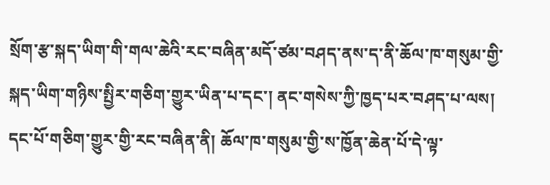སྲོག་རྩ་སྐད་ཡིག་གི་གལ་ཆེའི་རང་བཞིན་མདོ་ཙམ་བཤད་ནས་ད་ནི་ཆོལ་ཁ་གསུམ་གྱི་སྐད་ཡིག་གཉིས་སྤྱིར་གཅིག་གྱུར་ཡིན་པ་དང་། ནང་གསེས་ཀྱི་ཁྱད་པར་བཤད་པ་ལས། དང་པོ་གཅིག་གྱུར་གྱི་རང་བཞིན་ནི། ཆོལ་ཁ་གསུམ་གྱི་ས་ཁྱོན་ཆེན་པོ་དེ་ལྟ་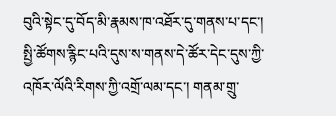བུའི་སྟེང་དུ་བོད་མི་རྣམས་ཁ་འཐོར་དུ་གནས་པ་དང་། སྤྱི་ཚོགས་རྙིང་པའི་དུས་ས་གནས་དེ་ཚོར་དེང་དུས་ཀྱི་འཁོར་ལོའི་རིགས་ཀྱི་འགྲོ་ལམ་དང་། གནམ་གྲུ་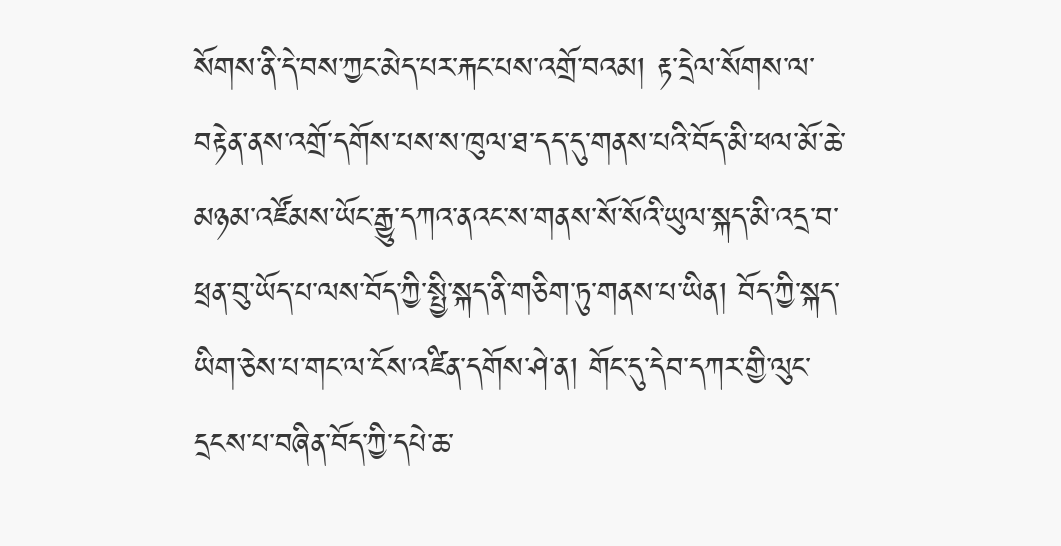སོགས་ནི་དེ་བས་ཀྱང་མེད་པར་རྐང་པས་འགྲོ་བའམ། རྟ་དྲེལ་སོགས་ལ་བརྟེན་ནས་འགྲོ་དགོས་པས་ས་ཁུལ་ཐ་དད་དུ་གནས་པའི་བོད་མི་ཕལ་མོ་ཆེ་མཉམ་འཛོམས་ཡོང་རྒྱུ་དཀའ་ནའང་ས་གནས་སོ་སོའི་ཡུལ་སྐད་མི་འདྲ་བ་ཕྲན་བུ་ཡོད་པ་ལས་བོད་ཀྱི་སྤྱི་སྐད་ནི་གཅིག་ཏུ་གནས་པ་ཡིན། བོད་ཀྱི་སྐད་ཡིག་ཅེས་པ་གང་ལ་ངོས་འཛིན་དགོས་ཤེ་ན། གོང་དུ་དེབ་དཀར་གྱི་ལུང་དྲངས་པ་བཞིན་བོད་ཀྱི་དཔེ་ཆ་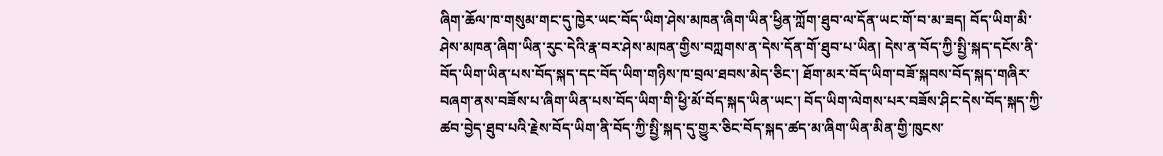ཞིག་ཆོལ་ཁ་གསུམ་གང་དུ་ཁྱེར་ཡང་བོད་ཡིག་ཤེས་མཁན་ཞིག་ཡིན་ཕྱིན་ཀློག་ཐུབ་ལ་དོན་ཡང་གོ་བ་མ་ཟད། བོད་ཡིག་མི་ཤེས་མཁན་ཞིག་ཡིན་རུང་དེའི་རྣ་བར་ཤེས་མཁན་གྱིས་བཀླགས་ན་དེས་དོན་གོ་ཐུབ་པ་ཡིན། དེས་ན་བོད་ཀྱི་སྤྱི་སྐད་དངོས་ནི་བོད་ཡིག་ཡིན་པས་བོད་སྐད་དང་བོད་ཡིག་གཉིས་ཁ་བྲལ་ཐབས་མེད་ཅིང་། ཐོག་མར་བོད་ཡིག་བཟོ་སྐབས་བོད་སྐད་གཞིར་བཞག་ནས་བཟོས་པ་ཞིག་ཡིན་པས་བོད་ཡིག་གི་ཕྱི་མོ་བོད་སྐད་ཡིན་ཡང་། བོད་ཡིག་ལེགས་པར་བཟོས་ཤིང་དེས་བོད་སྐད་ཀྱི་ཚབ་བྱེད་ཐུབ་པའི་རྗེས་བོད་ཡིག་ནི་བོད་ཀྱི་སྤྱི་སྐད་དུ་གྱུར་ཅིང་བོད་སྐད་ཚད་མ་ཞིག་ཡིན་མིན་གྱི་ཁུངས་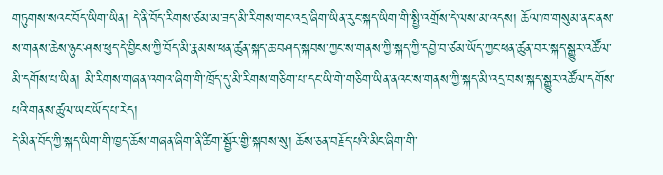གཏུགས་སའང་བོད་ཡིག་ཡིན། དེ་ནི་བོད་རིགས་ཙམ་མ་ཟད་མི་རིགས་གང་འདྲ་ཞིག་ཡིན་རུང་སྐད་ཡིག་གི་སྤྱི་འགྲོས་དེ་ལས་མ་འདས། ཆོལ་ཁ་གསུམ་ནང་ནས་ས་གནས་ཆེས་ཉུང་ཤས་ཕུད་དེ་བྱིངས་ཀྱི་བོད་མི་རྣམས་ཕན་ཚུན་སྐད་ཆ་བཤད་སྐབས་ཀྱང་ས་གནས་ཀྱི་སྐད་ཀྱི་དབྱེ་བ་ཙམ་ཡོད་ཀྱང་ཕན་ཚུན་བར་སྐད་སྒྱུར་འཚོལ་མི་དགོས་པ་ཡིན། མི་རིགས་གཞན་འགའ་ཞིག་གི་ཁྲོད་དུ་མི་རིགས་གཅིག་པ་དང་ཡི་གེ་གཅིག་ཡིན་ནའང་ས་གནས་ཀྱི་སྐད་མི་འདྲ་བས་སྐད་སྒྱུར་འཚོལ་དགོས་པའི་གནས་ཚུལ་ཡང་ཡོད་པ་རེད།
དེ་མིན་བོད་ཀྱི་སྐད་ཡིག་གི་ཁྱད་ཆོས་གཞན་ཞིག་ནི་ཚིག་སྦྱོར་གྱི་སྐབས་སུ། ཆོས་ཅན་བརྗོད་པའི་མིང་ཞིག་གི་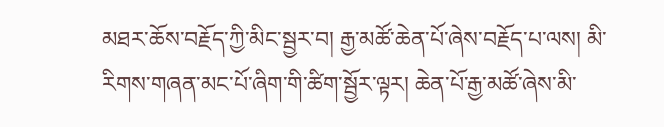མཐར་ཆོས་བརྗོད་ཀྱི་མིང་སྦྱར་བ། རྒྱ་མཚོ་ཆེན་པོ་ཞེས་བརྗོད་པ་ལས། མི་རིགས་གཞན་མང་པོ་ཞིག་གི་ཚིག་སྦྱོར་ལྟར། ཆེན་པོ་རྒྱ་མཚོ་ཞེས་མི་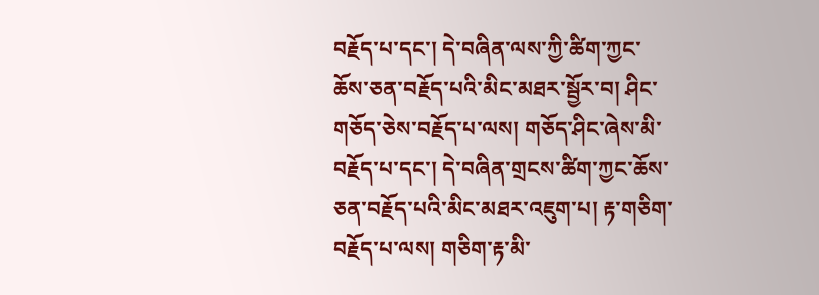བརྗོད་པ་དང་། དེ་བཞིན་ལས་ཀྱི་ཚིག་ཀྱང་ཆོས་ཅན་བརྗོད་པའི་མིང་མཐར་སྦྱོར་བ། ཤིང་གཅོད་ཅེས་བརྗོད་པ་ལས། གཅོད་ཤིང་ཞེས་མི་བརྗོད་པ་དང་། དེ་བཞིན་གྲངས་ཚིག་ཀྱང་ཆོས་ཅན་བརྗོད་པའི་མིང་མཐར་འཇུག་པ། རྟ་གཅིག་བརྗོད་པ་ལས། གཅིག་རྟ་མི་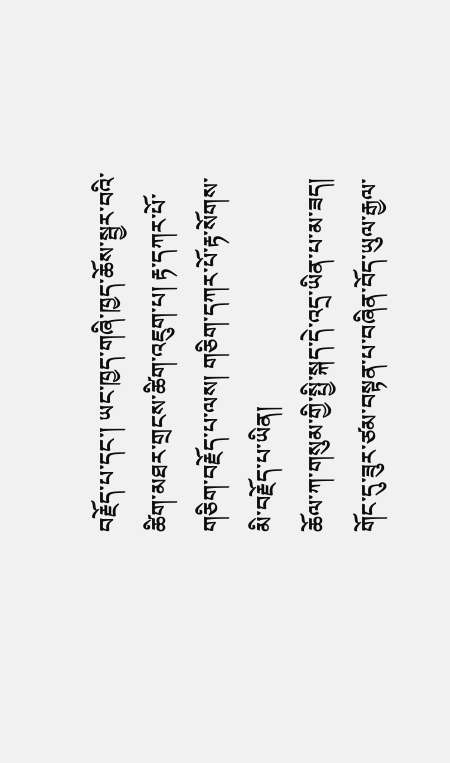བརྗོད་པ་དང་། ཡང་ཁྱད་གཞི་ཁྱད་ཆོས་སྦྱར་བའི་ཚིག་མཐར་གྲངས་ཚིག་འཇུག་པ། རྟ་དཀར་པོ་གཅིག་བརྗོད་པ་ལས། གཅིག་དཀར་པོ་རྟ་སོགས་མི་བརྗོད་པ་ཡིན།
ཆོལ་ཀ་གསུམ་གྱི་སྤྱི་སྐད་དེ་འདྲ་ཡིན་པ་མ་ཟད། གོང་དུ་ཟུར་ཙམ་བསྟན་པ་བཞིན་བོད་ཡུལ་རྒྱལ་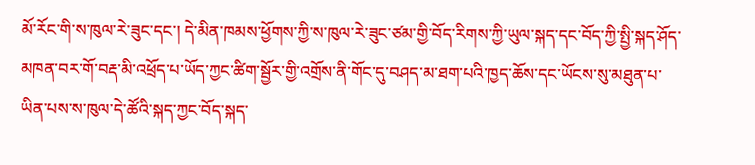མོ་རོང་གི་ས་ཁུལ་རེ་ཟུང་དང་། དེ་མིན་ཁམས་ཕྱོགས་ཀྱི་ས་ཁུལ་རེ་ཟུང་ཙམ་གྱི་བོད་རིགས་ཀྱི་ཡུལ་སྐད་དང་བོད་ཀྱི་སྤྱི་སྐད་ཤོད་མཁན་བར་གོ་བརྡ་མི་འཕྲོད་པ་ཡོད་ཀྱང་ཚིག་སྦྱོར་གྱི་འགྲོས་ནི་གོང་དུ་བཤད་མ་ཐག་པའི་ཁྱད་ཆོས་དང་ཡོངས་སུ་མཐུན་པ་ཡིན་པས་ས་ཁུལ་དེ་ཚོའི་སྐད་ཀྱང་བོད་སྐད་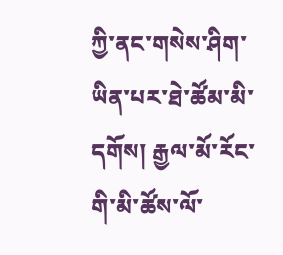ཀྱི་ནང་གསེས་ཤིག་ཡིན་པར་ཐེ་ཚོམ་མི་དགོས། རྒྱལ་མོ་རོང་གི་མི་ཚོས་ལོ་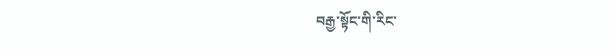བརྒྱ་སྟོང་གི་རིང་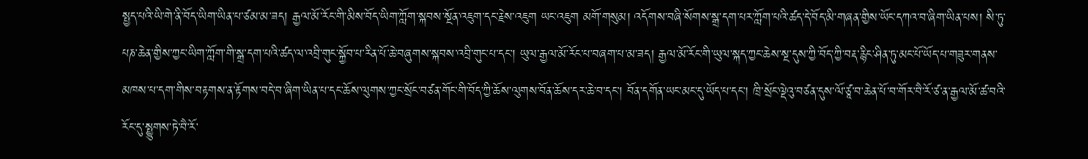སྤྱད་པའི་ཡི་གེ་ནི་བོད་ཡིག་ཡིན་པ་ཙམ་མ་ཟད། རྒྱལ་མོ་རོང་གི་མིས་བོད་ཡིག་ཀློག་སྐབས་སྔོན་འཇུག་དང་རྗེས་འཇུག ཡང་འཇུག མགོ་གསུམ། འདོགས་བཞི་སོགས་སྒྲ་དག་པར་ཀློག་པའི་ཚད་དེ་བོད་མི་གཞན་གྱིས་ཡོང་དཀའ་བ་ཞིག་ཡིན་པས། སི་ཏུ་པཎ་ཆེན་གྱིས་ཀྱང་ཡིག་ཀློག་གི་སྒྲ་དག་པའི་ཚད་ལ་འབྲི་གུང་སྐྱོབ་པ་རིན་པོ་ཆེ་བཞུགས་སྐབས་འབྲི་གུང་པ་དང་། ཡུལ་རྒྱལ་མོ་རོང་པ་བཞག་པ་མ་ཟད། རྒྱལ་མོ་རོང་གི་ཡུལ་སྐད་ཀྱང་ཆེས་སྔ་དུས་ཀྱི་བོད་ཀྱི་བརྡ་རྙིང་ཤིན་ཏུ་མང་པོ་ཡོད་པ་གཟུར་གནས་མཁས་པ་དག་གིས་བརྟགས་ན་རྟོགས་བདེ་བ་ཞིག་ཡིན་པ་དང་ཆོས་ལུགས་ཀྱང་སྲོང་བཙན་གོང་གི་བོད་ཀྱི་ཆོས་ལུགས་བོན་ཆོས་དར་ཆེ་བ་དང་། བོན་དགོན་ཡང་མང་དུ་ཡོད་པ་དང་། ཁྲི་སྲོང་ལྡེའུ་བཙན་དུས་ལོ་ཙཱ་བ་ཆེན་པོ་བ་གོར་བཻ་རོ་ཙ་ན་རྒྱལ་མོ་ཚ་བའི་རོང་དུ་སྤྱུགས་ཏེ་བཻ་རོ་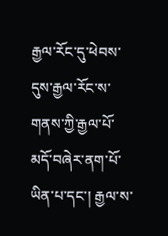རྒྱལ་རོང་དུ་ཕེབས་དུས་རྒྱལ་རོང་ས་གནས་ཀྱི་རྒྱལ་པོ་མདོ་བཞེར་ནག་པོ་ཡིན་པ་དང་། རྒྱལ་ས་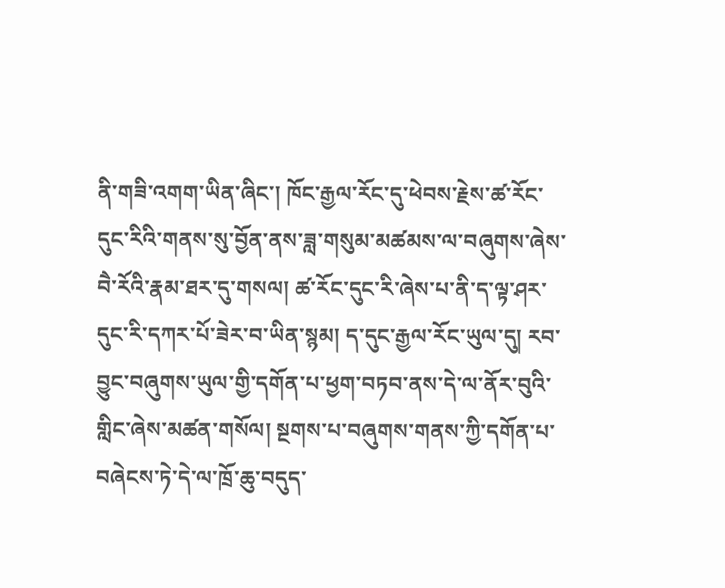ནི་གཟི་འགག་ཡིན་ཞིང་། ཁོང་རྒྱལ་རོང་དུ་ཕེབས་རྗེས་ཚ་རོང་དུང་རིའི་གནས་སུ་བྱོན་ནས་ཟླ་གསུམ་མཚམས་ལ་བཞུགས་ཞེས་བཻ་རོའི་རྣམ་ཐར་དུ་གསལ། ཚ་རོང་དུང་རི་ཞེས་པ་ནི་ད་ལྟ་ཤར་དུང་རི་དཀར་པོ་ཟེར་བ་ཡིན་སྙམ། ད་དུང་རྒྱལ་རོང་ཡུལ་དུ། རབ་བྱུང་བཞུགས་ཡུལ་གྱི་དགོན་པ་ཕྱག་བཏབ་ནས་དེ་ལ་ནོར་བུའི་གླིང་ཞེས་མཚན་གསོལ། སྔགས་པ་བཞུགས་གནས་ཀྱི་དགོན་པ་བཞེངས་ཏེ་དེ་ལ་ཁྲོ་ཆུ་བདུད་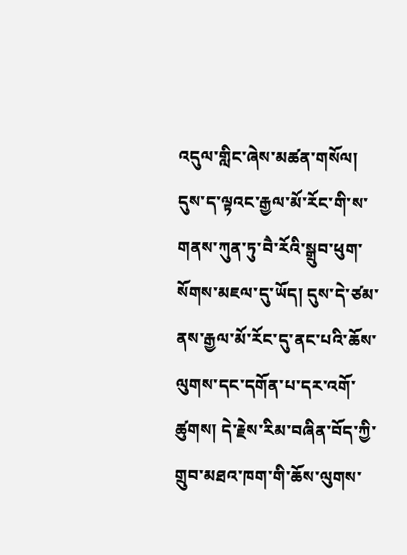འདུལ་གླིང་ཞེས་མཚན་གསོལ། དུས་ད་ལྟའང་རྒྱལ་མོ་རོང་གི་ས་གནས་ཀུན་ཏུ་བཻ་རོའི་སྒྲུབ་ཕུག་སོགས་མཇལ་དུ་ཡོད། དུས་དེ་ཙམ་ནས་རྒྱལ་མོ་རོང་དུ་ནང་པའི་ཆོས་ལུགས་དང་དགོན་པ་དར་འགོ་ཚུགས། དེ་རྗེས་རིམ་བཞིན་བོད་ཀྱི་གྲུབ་མཐའ་ཁག་གི་ཆོས་ལུགས་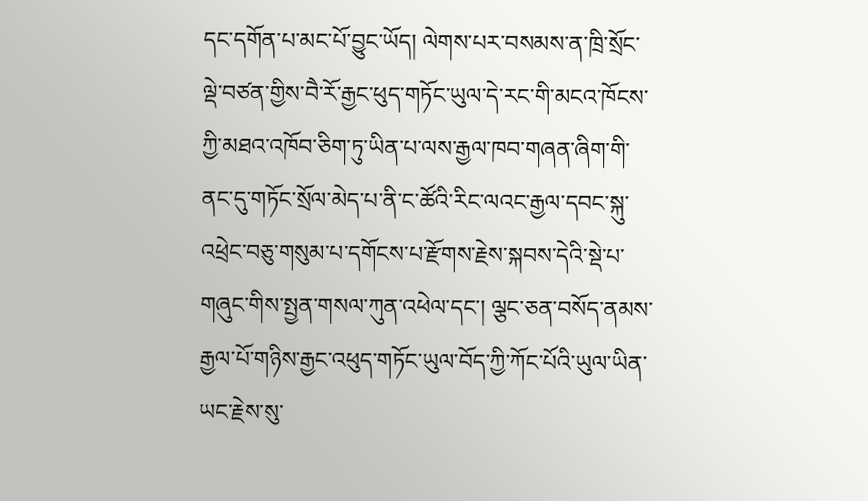དང་དགོན་པ་མང་པོ་བྱུང་ཡོད། ལེགས་པར་བསམས་ན་ཁྲི་སྲོང་ལྡེ་བཙན་གྱིས་བཻ་རོ་རྒྱང་ཕུད་གཏོང་ཡུལ་དེ་རང་གི་མངའ་ཁོངས་ཀྱི་མཐའ་འཁོབ་ཅིག་ཏུ་ཡིན་པ་ལས་རྒྱལ་ཁབ་གཞན་ཞིག་གི་ནང་དུ་གཏོང་སྲོལ་མེད་པ་ནི་ང་ཚོའི་རིང་ལའང་རྒྱལ་དབང་སྐུ་འཕྲེང་བཅུ་གསུམ་པ་དགོངས་པ་རྫོགས་རྗེས་སྐབས་དེའི་སྡེ་པ་གཞུང་གིས་སྤྱན་གསལ་ཀུན་འཕེལ་དང་། ལྕང་ཅན་བསོད་ནམས་རྒྱལ་པོ་གཉིས་རྒྱང་འཕུད་གཏོང་ཡུལ་བོད་ཀྱི་ཀོང་པོའི་ཡུལ་ཡིན་ཡང་རྗེས་སུ་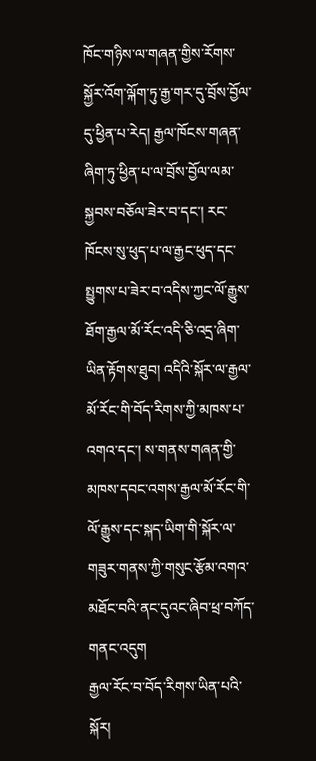ཁོང་གཉིས་ལ་གཞན་གྱིས་རོགས་སྐྱོར་འོག་ལྐོག་ཏུ་རྒྱ་གར་དུ་བྲོས་བྱོལ་དུ་ཕྱིན་པ་རེད། རྒྱལ་ཁོངས་གཞན་ཞིག་ཏུ་ཕྱིན་པ་ལ་བྲོས་བྱོལ་ལམ་སྐྱབས་བཅོལ་ཟེར་བ་དང་། རང་ཁོངས་སུ་ཕུད་པ་ལ་རྒྱང་ཕུད་དང་སྤྱུགས་པ་ཟེར་བ་འདིས་ཀྱང་ལོ་རྒྱུས་ཐོག་རྒྱལ་མོ་རོང་འདི་ཅི་འདྲ་ཞིག་ཡིན་རྟོགས་ཐུབ། འདིའི་སྐོར་ལ་རྒྱལ་མོ་རོང་གི་བོད་རིགས་ཀྱི་མཁས་པ་འགའ་དང་། ས་གནས་གཞན་གྱི་མཁས་དབང་འགས་རྒྱལ་མོ་རོང་གི་ལོ་རྒྱུས་དང་སྐད་ཡིག་གི་སྐོར་ལ་གཟུར་གནས་ཀྱི་གསུང་རྩོམ་འགའ་མཐོང་བའི་ནང་དུའང་ཞིབ་ཕྲ་བཀོད་གནང་འདུག
རྒྱལ་རོང་བ་བོད་རིགས་ཡིན་པའི་སྐོར།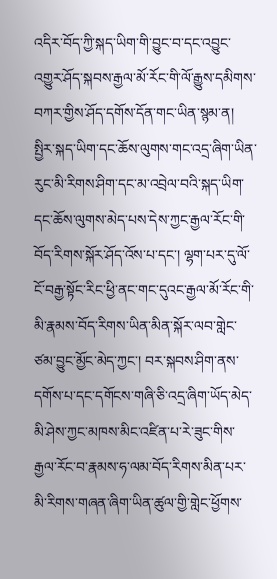འདིར་བོད་ཀྱི་སྐད་ཡིག་གི་བྱུང་བ་དང་འབྱུང་འགྱུར་ཤོད་སྐབས་རྒྱལ་མོ་རོང་གི་ལོ་རྒྱུས་དམིགས་བཀར་གྱིས་ཤོད་དགོས་དོན་གང་ཡིན་སྙམ་ན། སྤྱིར་སྐད་ཡིག་དང་ཆོས་ལུགས་གང་འདྲ་ཞིག་ཡིན་རུང་མི་རིགས་ཤིག་དང་མ་འབྲེལ་བའི་སྐད་ཡིག་དང་ཆོས་ལུགས་མེད་པས་དེས་ཀྱང་རྒྱལ་རོང་གི་བོད་རིགས་སྐོར་ཤོད་འོས་པ་དང་། ལྷག་པར་དུ་ལོ་ངོ་བརྒྱ་སྟོང་རིང་ཕྱི་ནང་གང་དུའང་རྒྱལ་མོ་རོང་གི་མི་རྣམས་བོད་རིགས་ཡིན་མིན་སྐོར་ལབ་གླེང་ཙམ་བྱུང་མྱོང་མེད་ཀྱང་། བར་སྐབས་ཤིག་ནས་དགོས་པ་དང་དགོངས་གཞི་ཅི་འདྲ་ཞིག་ཡོད་མེད་མི་ཤེས་ཀྱང་མཁས་མིང་འཛིན་པ་རེ་ཟུང་གིས་རྒྱལ་རོང་བ་རྣམས་ཧ་ལམ་བོད་རིགས་མིན་པར་མི་རིགས་གཞན་ཞིག་ཡིན་ཚུལ་གྱི་གླེང་ཕྱོགས་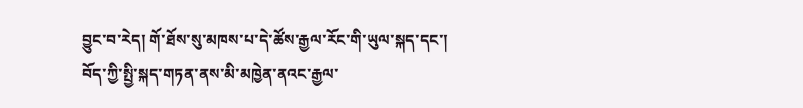བྱུང་བ་རེད། གོ་ཐོས་སུ་མཁས་པ་དེ་ཚོས་རྒྱལ་རོང་གི་ཡུལ་སྐད་དང་། བོད་ཀྱི་སྤྱི་སྐད་གཏན་ནས་མི་མཁྱེན་ནའང་རྒྱལ་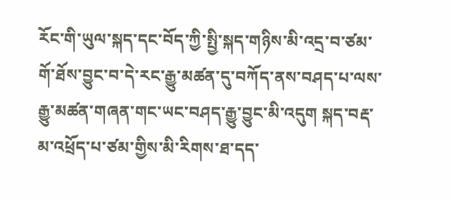རོང་གི་ཡུལ་སྐད་དང་བོད་ཀྱི་སྤྱི་སྐད་གཉིས་མི་འདྲ་བ་ཙམ་གོ་ཐོས་བྱུང་བ་དེ་རང་རྒྱུ་མཚན་དུ་བཀོད་ནས་བཤད་པ་ལས་རྒྱུ་མཚན་གཞན་གང་ཡང་བཤད་རྒྱུ་བྱུང་མི་འདུག སྐད་བརྡ་མ་འཕྲོད་པ་ཙམ་གྱིས་མི་རིགས་ཐ་དད་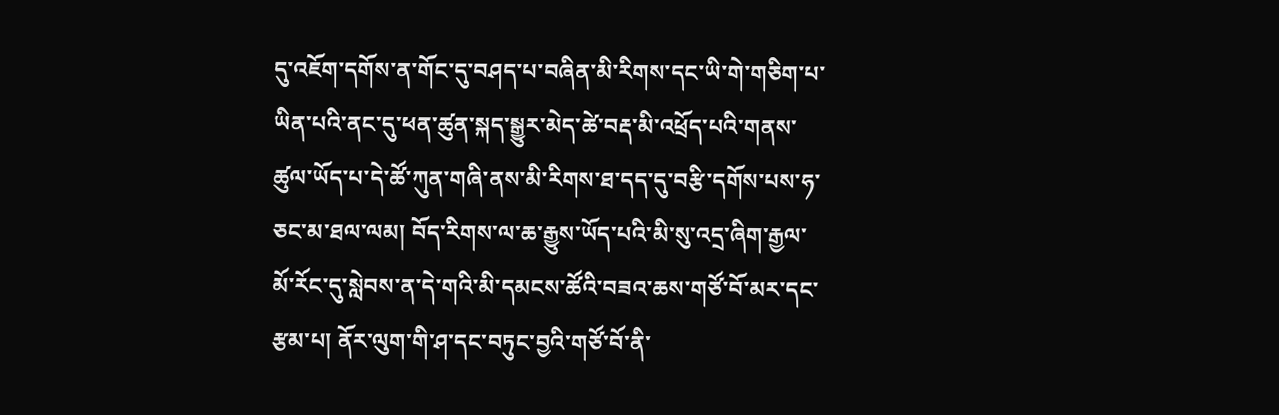དུ་འཇོག་དགོས་ན་གོང་དུ་བཤད་པ་བཞིན་མི་རིགས་དང་ཡི་གེ་གཅིག་པ་ཡིན་པའི་ནང་དུ་ཕན་ཚུན་སྐད་སྒྱུར་མེད་ཚེ་བརྡ་མི་འཕྲོད་པའི་གནས་ཚུལ་ཡོད་པ་དེ་ཚོ་ཀུན་གཞི་ནས་མི་རིགས་ཐ་དད་དུ་བརྩི་དགོས་པས་ཧ་ཅང་མ་ཐལ་ལམ། བོད་རིགས་ལ་ཆ་རྒྱུས་ཡོད་པའི་མི་སུ་འདྲ་ཞིག་རྒྱལ་མོ་རོང་དུ་སླེབས་ན་དེ་གའི་མི་དམངས་ཚོའི་བཟའ་ཆས་གཙོ་བོ་མར་དང་རྩམ་པ། ནོར་ལུག་གི་ཤ་དང་བཏུང་བྱའི་གཙོ་བོ་ནི་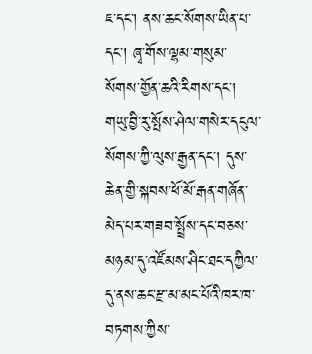ཇ་དང་། ནས་ཆང་སོགས་ཡིན་པ་དང་། ཞྭ་གོས་ལྷམ་གསུམ་སོགས་གྱོན་ཆའི་རིགས་དང་། གཡུ་བྱི་རུ་སྤོས་ཤེལ་གསེར་དངུལ་སོགས་ཀྱི་ལུས་རྒྱན་དང་། དུས་ཆེན་གྱི་སྐབས་ཕོ་མོ་རྒན་གཞོན་མེད་པར་གཟབ་སྤྲོས་དང་བཅས་མཉམ་དུ་འཛོམས་ཤིང་ཐང་དཀྱིལ་དུ་ནས་ཆང་རྫ་མ་མང་པོའི་ཁར་ཁ་བཏགས་ཀྱིས་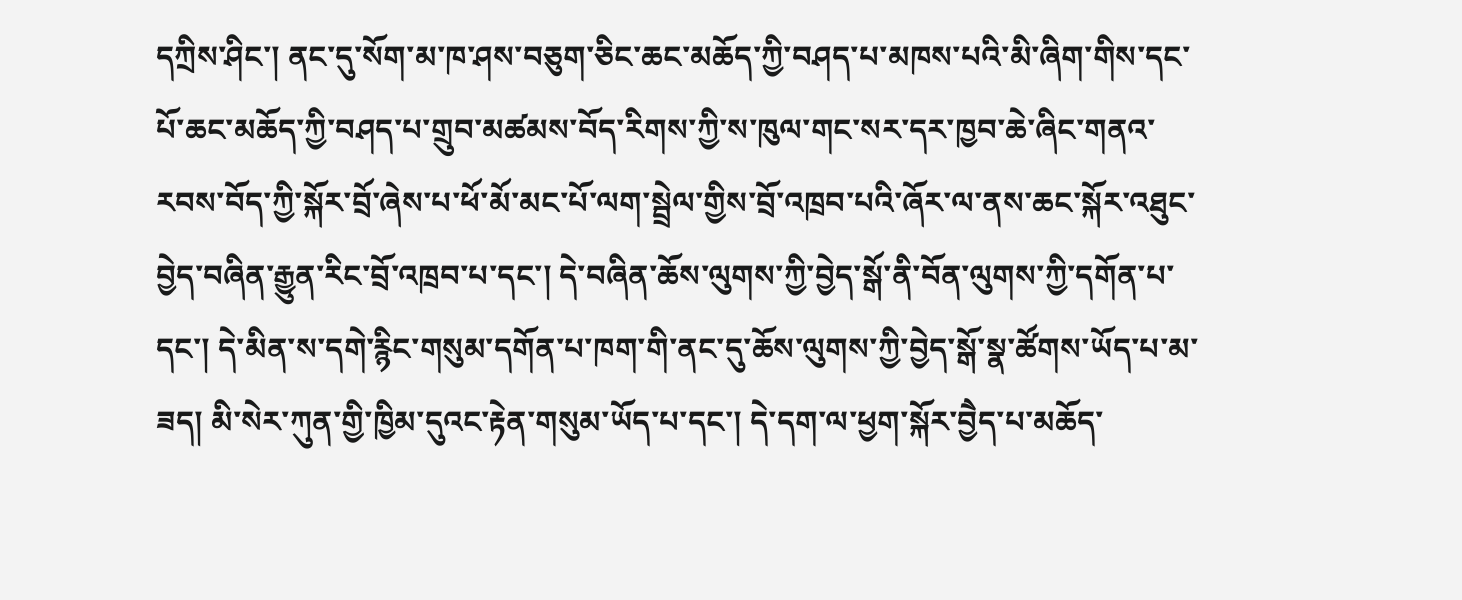དཀྲིས་ཤིང་། ནང་དུ་སོག་མ་ཁ་ཤས་བཅུག་ཅིང་ཆང་མཆོད་ཀྱི་བཤད་པ་མཁས་པའི་མི་ཞིག་གིས་དང་པོ་ཆང་མཆོད་ཀྱི་བཤད་པ་གྲུབ་མཚམས་བོད་རིགས་ཀྱི་ས་ཁུལ་གང་སར་དར་ཁྱབ་ཆེ་ཞིང་གནའ་རབས་བོད་ཀྱི་སྐོར་བྲོ་ཞེས་པ་ཕོ་མོ་མང་པོ་ལག་སྦྲེལ་གྱིས་བྲོ་འཁྲབ་པའི་ཞོར་ལ་ནས་ཆང་སྐོར་འཐུང་བྱེད་བཞིན་རྒྱུན་རིང་བྲོ་འཁྲབ་པ་དང་། དེ་བཞིན་ཆོས་ལུགས་ཀྱི་བྱེད་སྒོ་ནི་བོན་ལུགས་ཀྱི་དགོན་པ་དང་། དེ་མིན་ས་དགེ་རྙིང་གསུམ་དགོན་པ་ཁག་གི་ནང་དུ་ཆོས་ལུགས་ཀྱི་བྱེད་སྒོ་སྣ་ཚོགས་ཡོད་པ་མ་ཟད། མི་སེར་ཀུན་གྱི་ཁྱིམ་དུའང་རྟེན་གསུམ་ཡོད་པ་དང་། དེ་དག་ལ་ཕྱག་སྐོར་བྱཻད་པ་མཆོད་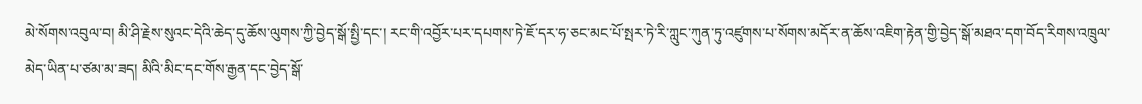མེ་སོགས་འབུལ་བ། མི་ཤི་རྗེས་སུའང་དེའི་ཆེད་དུ་ཆོས་ལུགས་ཀྱི་བྱེད་སྒོ་སྤྱི་དང་། རང་གི་འབྱོར་པར་དཔགས་ཏེ་ཇོ་དར་ཧ་ཅང་མང་པོ་སྤར་ཏེ་རི་ཀླུང་ཀུན་ཏུ་འཛུགས་པ་སོགས་མདོར་ན་ཆོས་འཇིག་རྟེན་གྱི་བྱེད་སྒོ་མཐའ་དག་བོད་རིགས་འཁྲུལ་མེད་ཡིན་པ་ཙམ་མ་ཟད། མིའི་མིང་དང་གོས་རྒྱན་དང་བྱེད་སྒོ་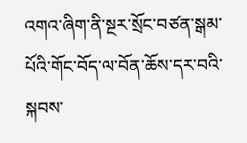འགའ་ཞིག་ནི་སྔར་སྲོང་བཙན་སྒམ་པོའི་གོང་བོད་ལ་བོན་ཆོས་དར་བའི་སྐབས་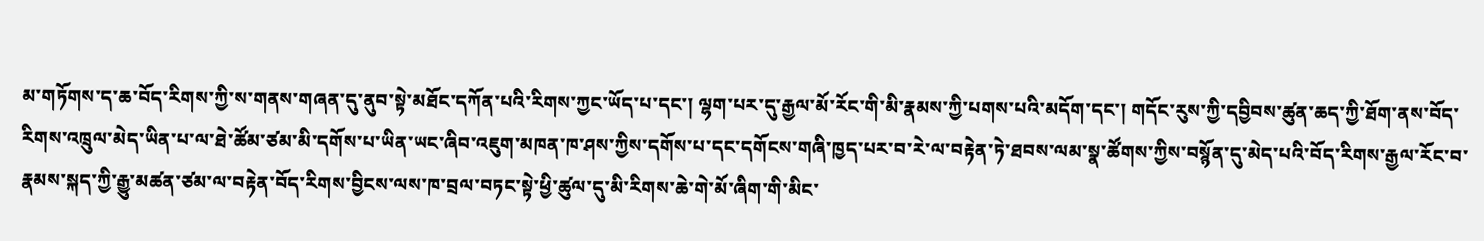མ་གཏོགས་ད་ཆ་བོད་རིགས་ཀྱི་ས་གནས་གཞན་དུ་ནུབ་སྟེ་མཐོང་དཀོན་པའི་རིགས་ཀྱང་ཡོད་པ་དང་། ལྷག་པར་དུ་རྒྱལ་མོ་རོང་གི་མི་རྣམས་ཀྱི་པགས་པའི་མདོག་དང་། གདོང་རུས་ཀྱི་དབྱིབས་ཚུན་ཆད་ཀྱི་ཐོག་ནས་བོད་རིགས་འཁྲུལ་མེད་ཡིན་པ་ལ་ཐེ་ཚོམ་ཙམ་མི་དགོས་པ་ཡིན་ཡང་ཞིབ་འཇུག་མཁན་ཁ་ཤས་ཀྱིས་དགོས་པ་དང་དགོངས་གཞི་ཁྱད་པར་བ་རེ་ལ་བརྟེན་ཏེ་ཐབས་ལམ་སྣ་ཚོགས་ཀྱིས་བསྙོན་དུ་མེད་པའི་བོད་རིགས་རྒྱལ་རོང་བ་རྣམས་སྐད་ཀྱི་རྒྱུ་མཚན་ཙམ་ལ་བརྟེན་བོད་རིགས་བྱིངས་ལས་ཁ་བྲལ་བཏང་སྟེ་ཕྱི་ཚུལ་དུ་མི་རིགས་ཆེ་གེ་མོ་ཞིག་གི་མིང་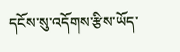དངོས་སུ་འདོགས་རྩིས་ཡོད་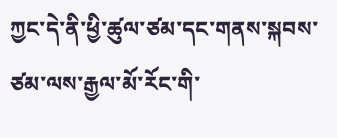ཀྱང་དེ་ནི་ཕྱི་ཚུལ་ཙམ་དང་གནས་སྐབས་ཙམ་ལས་རྒྱལ་མོ་རོང་གི་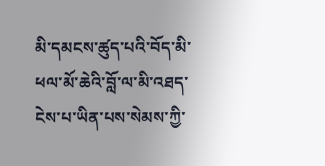མི་དམངས་ཚུད་པའི་བོད་མི་ཕལ་མོ་ཆེའི་བློ་ལ་མི་འཐད་ངེས་པ་ཡིན་པས་སེམས་ཀྱི་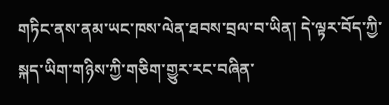གཏིང་ནས་ནམ་ཡང་ཁས་ལེན་ཐབས་བྲལ་བ་ཡིན། དེ་ལྟར་བོད་ཀྱི་སྐད་ཡིག་གཉིས་ཀྱི་གཅིག་གྱུར་རང་བཞིན་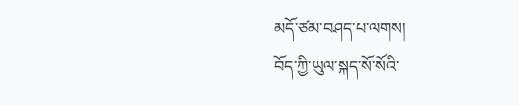མདོ་ཙམ་བཤད་པ་ལགས།
བོད་ཀྱི་ཡུལ་སྐད་སོ་སོའི་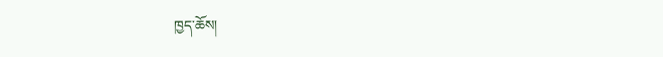ཁྱད་ཆོས།